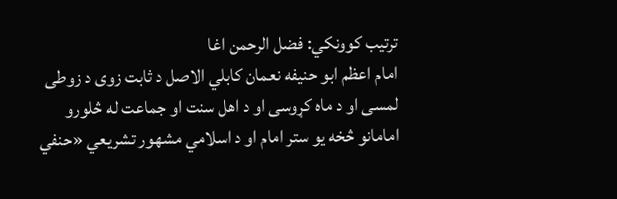ترتیب کوونکي: فضل الرحمن اغا
امام اعظم ابو حنيفه نعمان کابلي الاصل د ثابت زوی د زوطی لمسی او د ماه کړوسی او د اهل سنت او جماعت له څلورو امامانو څخه يو ستر امام او د اسلامي مشهور تشريعي «حنفي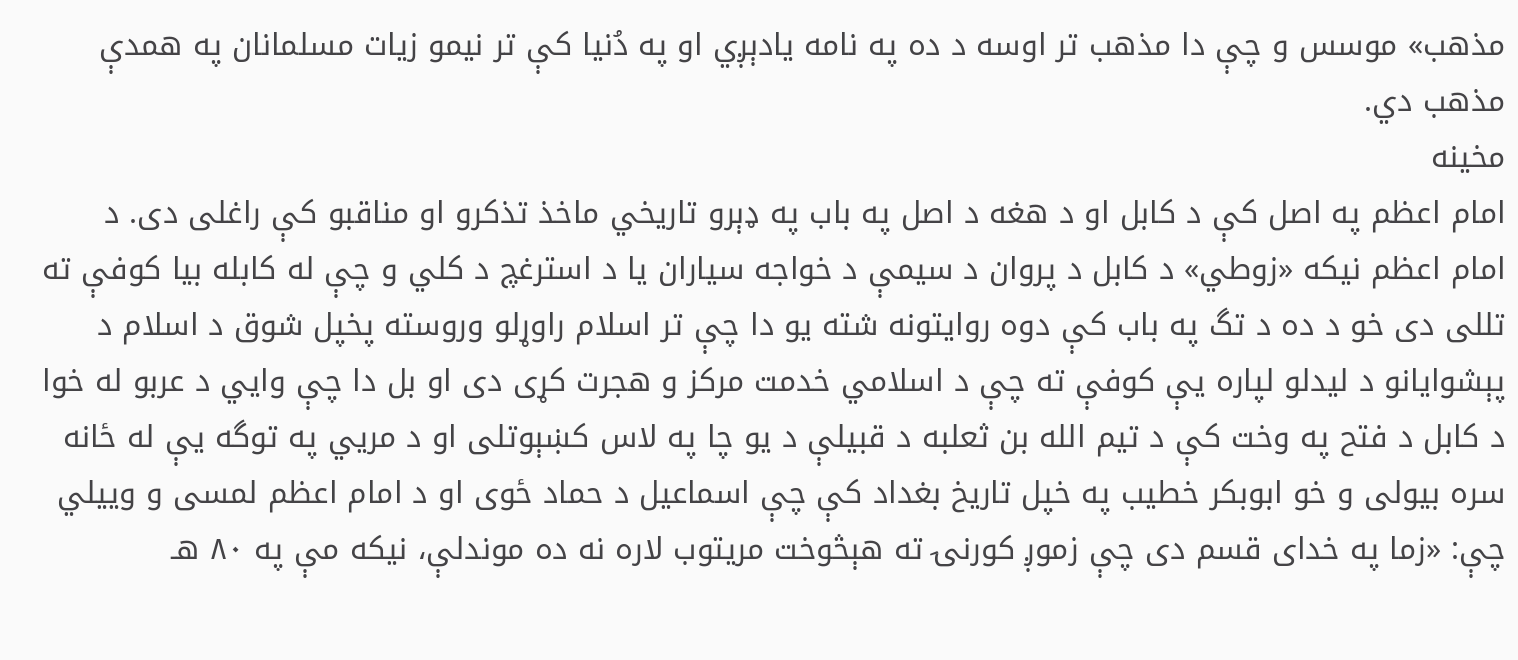مذهب» موسس و چې دا مذهب تر اوسه د ده په نامه يادېږي او په دُنيا کې تر نيمو زيات مسلمانان په همدې مذهب دي.
مخينه
امام اعظم په اصل کې د کابل او د هغه د اصل په باب په ډېرو تاريخي ماخذ تذکرو او مناقبو کې راغلی دی. د امام اعظم نيکه «زوطي» د کابل د پروان د سيمې د خواجه سياران يا د استرغچ د کلي و چې له کابله بيا کوفې ته تللی دی خو د ده د تگ په باب کې دوه روايتونه شته يو دا چې تر اسلام راوړلو وروسته پخپل شوق د اسلام د پېشوايانو د ليدلو لپاره يې کوفې ته چې د اسلامي خدمت مرکز و هجرت کړی دی او بل دا چې وايي د عربو له خوا د کابل د فتح په وخت کې د تيم الله بن ثعلبه د قبيلې د يو چا په لاس کښېوتلی او د مريي په توگه يې له ځانه سره بيولی و خو ابوبکر خطيب په خپل تاريخ بغداد کې چې اسماعيل د حماد ځوی او د امام اعظم لمسی و وييلي چې: «زما په خدای قسم دی چې زموږ کورنۍ ته هېڅوخت مريتوب لاره نه ده موندلې، نيکه مې په ۸۰ هـ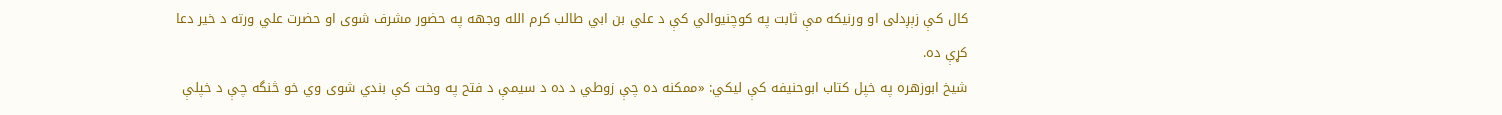کال کې زېږدلی او ورنيکه مې ثابت په کوچنيوالي کې د علي بن ابي طالب کرم الله وجهه په حضور مشرف شوی او حضرت علي ورته د خير دعا کړې ده.
شيخ ابوزهره په خپل کتاب ابوحنيفه کې ليکي: «ممکنه ده چې زوطي د ده د سيمې د فتح په وخت کې بندي شوی وي خو څنگه چې د خپلې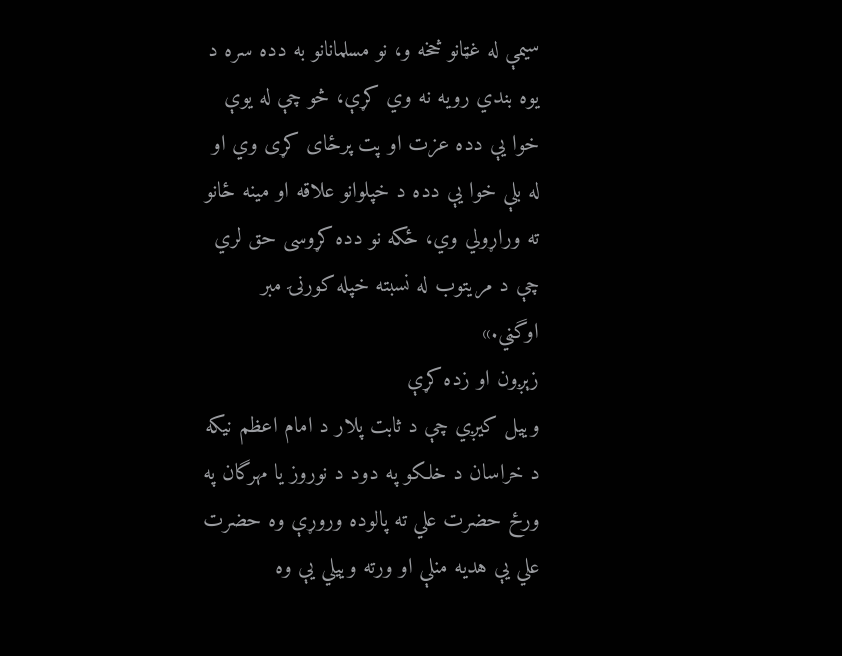سيمې له غټانو څخه و، نو مسلمانانو به دده سره د يوه بندي رويه نه وي کړې، څو چې له يوې خوا يې دده عزت او پت پرځای کړی وي او له بلې خوا يې دده د خپلوانو علاقه او مينه ځانو ته وراړولي وي، ځکه نو دده کړوسی حق لري چې د مريتوب له نسبته خپله کورنۍ مبر اوگڼي.»
زېږون او زده کړې
وييل کیږي چې د ثابت پلار د امام اعظم نيکه د خراسان د خلکو په دود د نوروز يا مهرگان په ورځ حضرت علي ته پالوده وروړې وه حضرت علي يې هديه منلې او ورته وييلي يې وه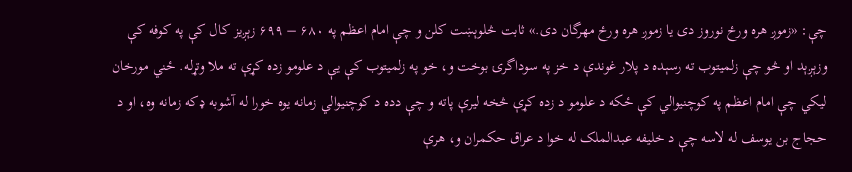چې: «زموږ هره ورځ نوروز دی یا زموږ هره ورځ مهرگان دی.» ثابت څلوېښت کلن و چې امام اعظم په ۶۸۰ – ۶۹۹ زېږيز کال کې په کوفه کې وزېږېد او څو چې زلميتوب ته رسېده د پلار غوندې د خز په سوداگرۍ بوخت و، خو په زلميتوب کې يې د علومو زده کړې ته ملا وتړله. ځني مورخان ليکي چې امام اعظم په کوچنيوالي کې ځکه د علومو د زده کړې څخه ليرې پاته و چې دده د کوچنيوالي زمانه يوه خورا له آشوبه ډکه زمانه وه، او د حجاج بن يوسف له لاسه چې د خليفه عبدالملک له خوا د عراق حکمران و، هرې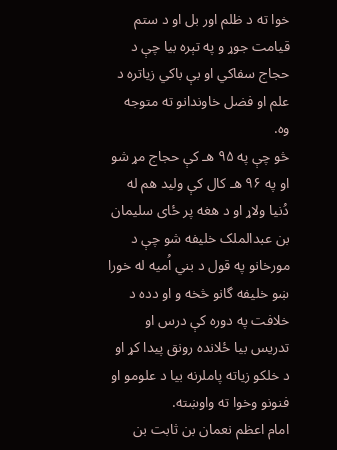خوا ته د ظلم اور بل او د ستم قيامت جوړ و په تېره بيا چې د حجاج سفاکي او بې باکي زياتره د علم او فضل خاوندانو ته متوجه وه.
څو چې په ۹۵ هـ کې حجاج مړ شو او په ۹۶ هـ کال کې وليد هم له دُنيا ولاړ او د هغه پر ځای سليمان بن عبدالملک خليفه شو چې د مورخانو په قول د بني اُميه له خورا ښو خليفه گانو څخه و او دده د خلافت په دوره کې درس او تدريس بيا ځلانده رونق پيدا کړ او د خلکو زياته پاملرنه بيا د علومو او فنونو وخوا ته واوښته.
امام اعظم نعمان بن ثابت بن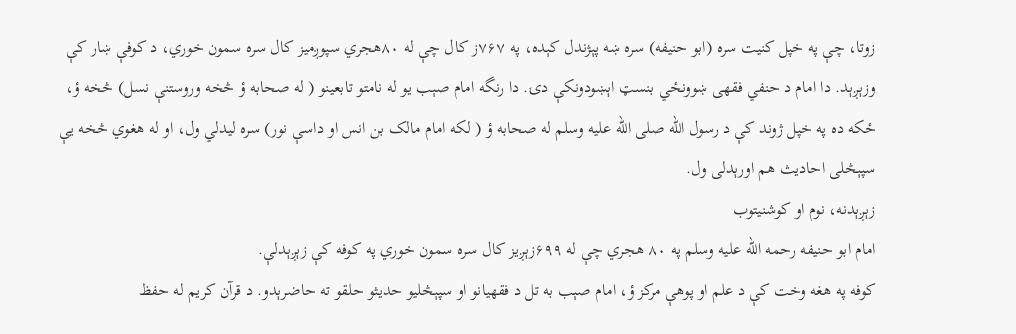زوتا، چې په خپل کنیت سره (ابو حنیفه) سره ښه پېژندل کېده، په ۷۶۷ز کال چې له ۸۰هجري سپوږمیز کال سره سمون خوري، د کوفې ښار کې وزېږېد. دا امام د حنفي فقهی ښوونځي بنسټ اېښودونکې دۍ. دا رنگه امام صېب یو له نامتو تابعینو ( له صحابه ؤ څخه وروستنې نسل) څخه ؤ، ځکه ده په خپل ژوند کې د رسول الله صلی الله علیه وسلم له صحابه ؤ ( لکه امام مالک بن انس او داسې نور) سره لیدلي ول، او له هغوي څخه یې سپېڅلی احادیث هم اورېدلی ول.
زېږېدنه، نوم او کوشنیتوب
امام ابو حنيفه رحمه الله عليه وسلم په ۸۰ هجري چې له ۶۹۹زېږيز کال سره سمون خوري په کوفه کې زېږېدلې.
کوفه په هغه وخت کې د علم او پوهې مرکز ؤ، امام صېب به تل د فقهيانو او سپېڅليو حديثو حلقو ته حاضرېدو. د قرآن کريم له حفظ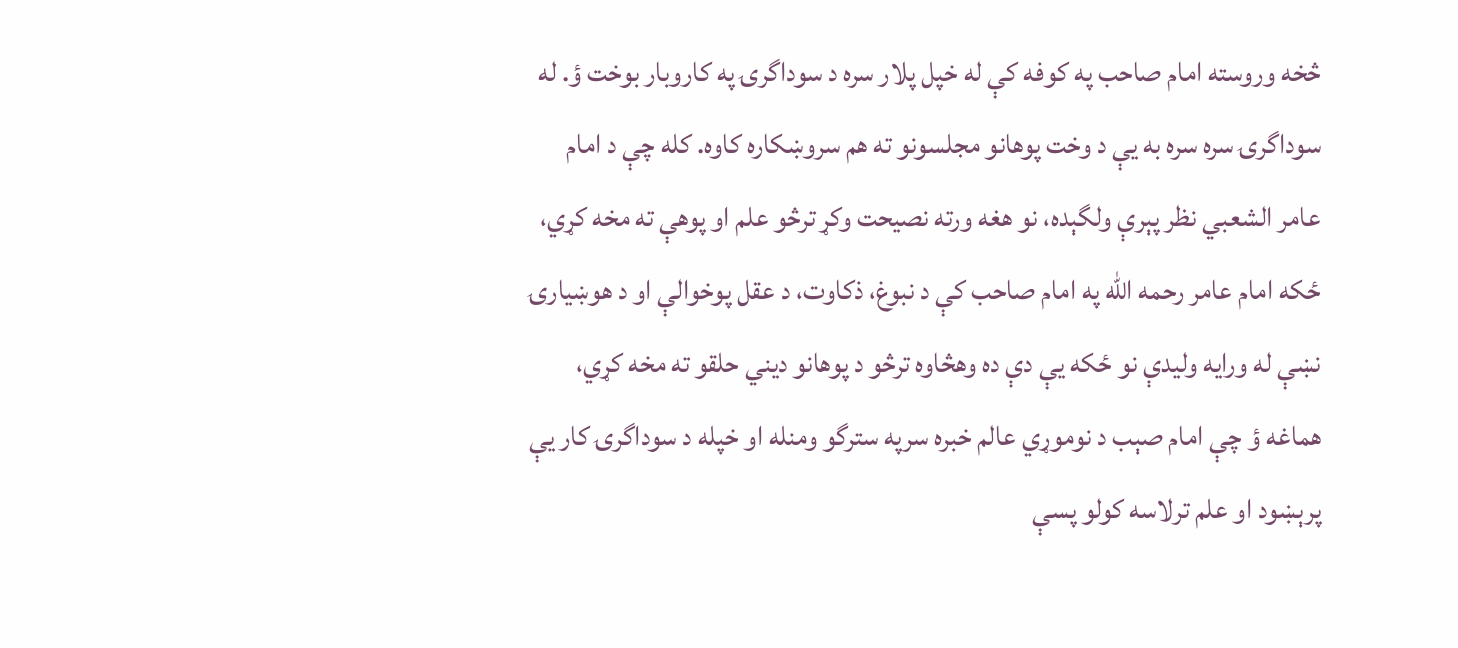څخه وروسته امام صاحب په کوفه کې له خپل پلار سره د سوداگرۍ په کاروبار بوخت ؤ. له سوداگرۍ سره سره به يې د وخت پوهانو مجلسونو ته هم سروښکاره کاوه. کله چې د امام عامر الشعبي نظر پېرې ولگېده، نو هغه ورته نصيحت وکړ ترڅو علم او پوهې ته مخه کړي، ځکه امام عامر رحمه الله په امام صاحب کې د نبوغ، ذکاوت، د عقل پوخوالې او د هوښيارۍ نښې له ورايه وليدې نو ځکه يې دې ده وهڅاوه ترڅو د پوهانو ديني حلقو ته مخه کړي، هماغه ؤ چې امام صېب د نوموړي عالم خبره سرپه سترگو ومنله او خپله د سوداگرۍ کار يې پرېښود او علم ترلاسه کولو پسې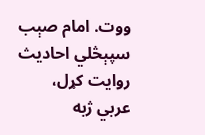ووت. امام صېب سپېڅلي احاديث روايت کړل، عربي ژبه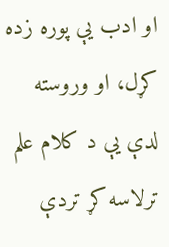او ادب يې پوره زده کړل، او وروسته لدې يې د کلام علم ترلاسه کړ تردې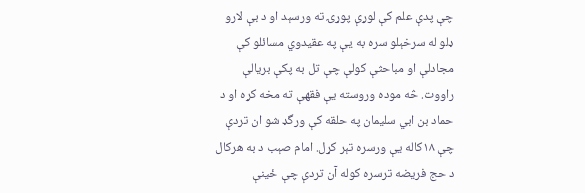چې پدې علم کې لوړې پوړۍ ته ورسېد او د بې لارو ډلو له سرخېلو سره به يې په عقيدوي مسائلو کې مجادلې او مباحثې کولې چې تل به پکې بريالې راووت. څه موده وروسته يې فقهې ته مخه کړه او د حماد بن ابي سليمان په حلقه کې ورگډ شو ان تردې چې ۱۸کاله يې ورسره تېر کړل. امام صېب د به هرکال د حج فريضه ترسره کوله آن تردې چې ځينې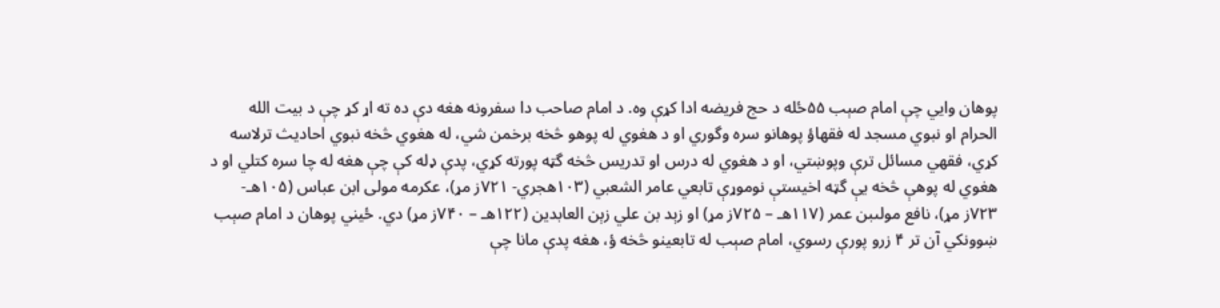پوهان وايي چې امام صېب ۵۵ځله د حج فريضه ادا کړې وه. د امام صاحب دا سفرونه هغه دې ده ته اړ کړ چې د بیت الله الحرام او نبوي مسجد له فقهاؤ پوهانو سره وگوري او د هغوي له پوهو څخه برخمن شي، له هغوي څخه نبوي احاديث ترلاسه کړي، فقهي مسائل ترې وپوښتي، او د هغوي له درس او تدريس څخه گټه پورته کړي، پدې ډله کې چې هغه له چا سره کتلي او د هغوي له پوهې څخه يې گټه اخيستې نوموړې تابعي عامر الشعبي (۱۰۳هجري- ۷۲۱ز مړ)، عکرمه مولى ابن عباس (۱۰۵هـ- ۷۲۳ز مړ)، نافع مولىبن عمر (۱۱۷هـ – ۷۲۵ز مړ) او زېد بن علي زېن العابدين (۱۲۲هـ – ۷۴۰ز مړ) دي. ځيني پوهان د امام صېب ښوونکي آن تر ۴ زرو پورې رسوي، امام صېب له تابعينو څخه ؤ، هغه پدې مانا چې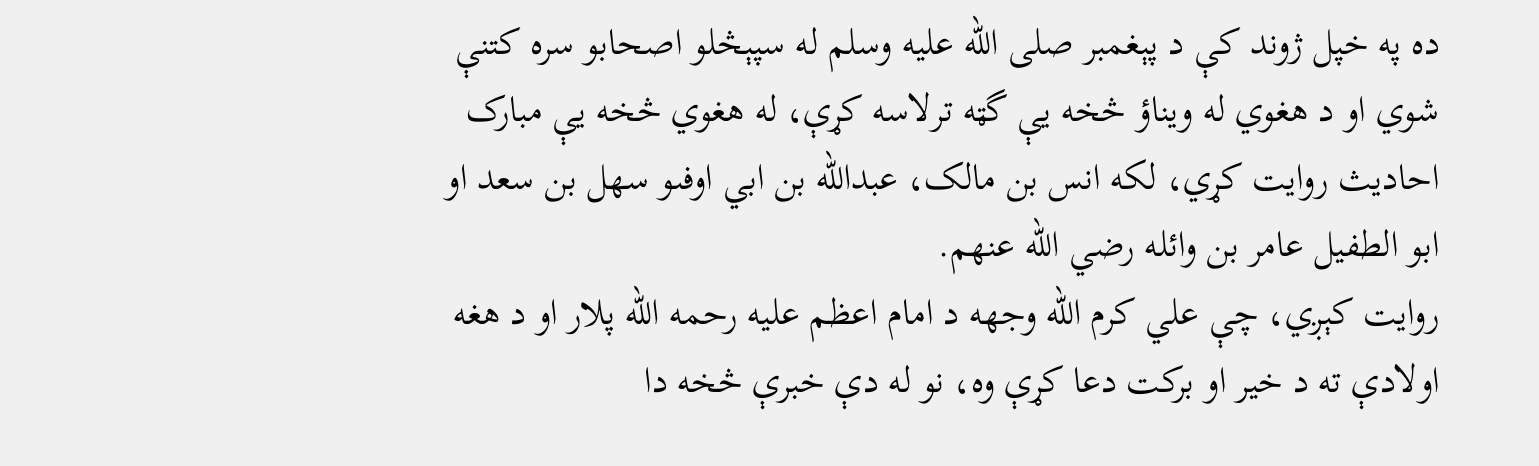ده په خپل ژوند کې د پېغمبر صلى الله عليه وسلم له سپېڅلو اصحابو سره کتنې شوي او د هغوي له ويناؤ څخه يې گټه ترلاسه کړې، له هغوي څخه يې مبارک احاديث روايت کړي، لکه انس بن مالک، عبدالله بن ابي اوفىو سهل بن سعد او ابو الطفيل عامر بن وائله رضي الله عنهم.
روایت کېږي، چې علي کرم الله وجهه د امام اعظم علیه رحمه الله پلار او د هغه اولادې ته د خیر او برکت دعا کړې وه، نو له دې خبرې څخه دا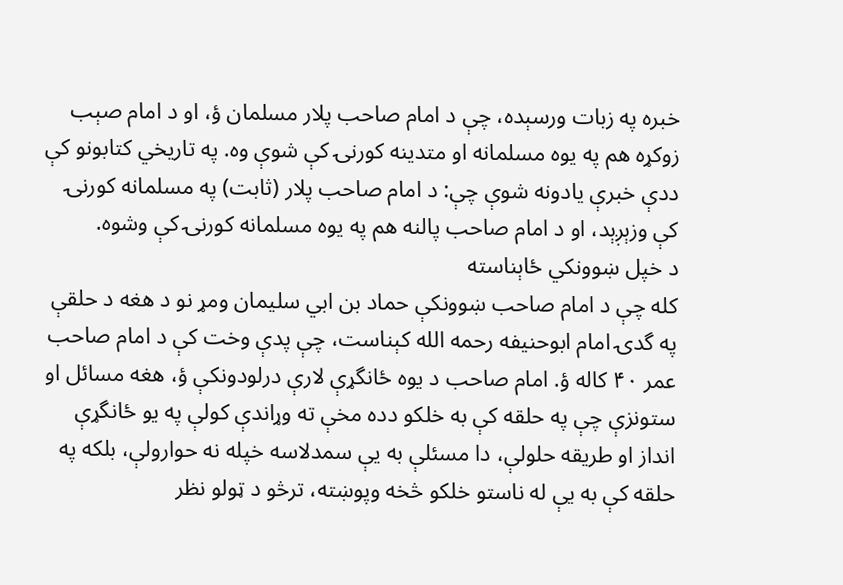خبره په زبات ورسېده، چې د امام صاحب پلار مسلمان ؤ، او د امام صېب زوکړه هم په یوه مسلمانه او متدینه کورنۍ کې شوې وه. په تاریخي کتابونو کې ددې خبرې یادونه شوې چې: د امام صاحب پلار (ثابت) په مسلمانه کورنۍ کې وزېږېد، او د امام صاحب پالنه هم په یوه مسلمانه کورنۍ کې وشوه.
د خپل ښوونکي ځاېناسته
کله چې د امام صاحب ښوونکې حماد بن ابي سليمان ومړ نو د هغه د حلقې په گدۍ امام ابوحنيفه رحمه الله کېناست، چې پدې وخت کې د امام صاحب عمر ۴۰ کاله ؤ. امام صاحب د يوه ځانگړې لارې درلودونکې ؤ، هغه مسائل او ستونزې چې په حلقه کې به خلکو دده مخې ته وړاندې کولې په يو ځانگړې انداز او طريقه حلولې، دا مسئلې به يې سمدلاسه خپله نه حوارولې، بلکه په حلقه کې به يې له ناستو خلکو څخه وپوښته، ترڅو د ټولو نظر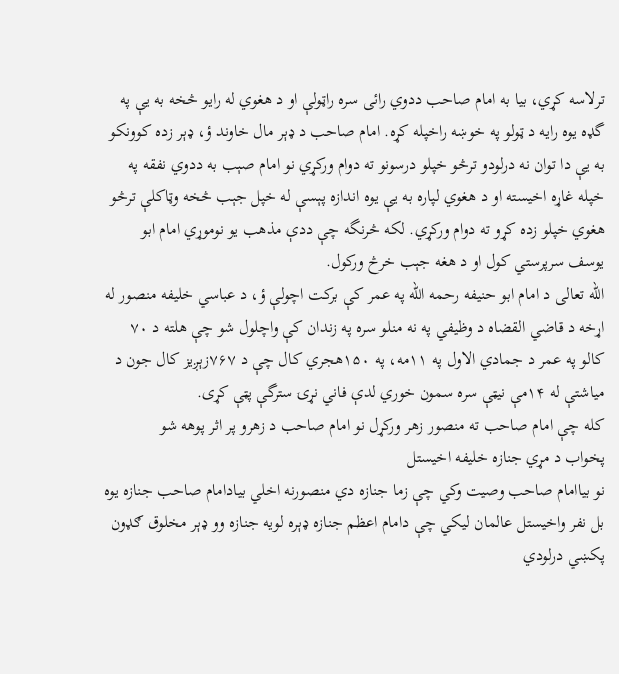ترلاسه کړي، بيا به امام صاحب ددوي رائى سره راټولې او د هغوي له رايو څخه به يې په گډه يوه رايه د ټولو په خوښه راخپله کړه. امام صاحب د ډېر مال خاوند ؤ، ډېر زده کوونکو به يې دا توان نه درلودو ترڅو خپلو درسونو ته دوام ورکړي نو امام صېب به ددوي نفقه په خپله غاړه اخيسته او د هغوي لپاره به يې يوه اندازه پېسې له خپل جېب څخه وټاکلې ترڅو هغوي خپلو زده کړو ته دوام ورکړي. لکه څرنگه چې ددې مذهب يو نوموړي امام ابو يوسف سرپرستي کول او د هغه جېب خرڅ ورکول.
الله تعالى د امام ابو حنيفه رحمه الله په عمر کې برکت اچولې ؤ، د عباسي خليفه منصور له اړخه د قاضي القضاه د وظيفي په نه منلو سره په زندان کې واچلول شو چې هلته د ۷۰ کالو په عمر د جمادي الاول په ۱۱مه، په ۱۵۰هجري کال چې د ۷۶۷زېږيز کال جون د مياشتې له ۱۴مې نيټې سره سمون خوري لدې فاني نړۍ سترگې پټې کړى.
کله چې امام صاحب ته منصور زهر ورکړل نو امام صاحب د زهرو پر اثر پوهه شو
پخواب د مړي جنازه خلیفه اخیستل
نو بیاامام صاحب وصیت وکي چې زما جنازه دي منصورنه اخلي بیادامام صاحب جنازه یوه بل نفر واخیستل عالمان لیکي چې دامام اعظم جنازه ډېره لویه جنازه وو ډېر مخلوق ګډون پکښي درلودي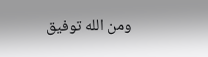ومن الله توفیق